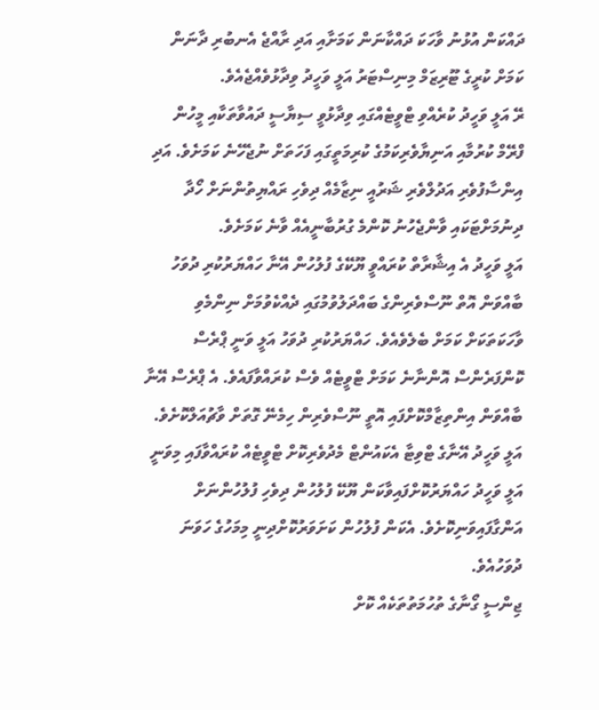ދައްކަން އުޅުނު ވާހަކަ ދައްކާނަން ކަމަށާއި އަދި ރާއްޖެ އެނބުރި ދާނަން ކަމަށް ކުރީގެ ޓޫރިޒަމް މިނިސްޓަރު އަލީ ވަހީދު ވިދާޅުވެއްޖެއެވެ.
ރޭ އަލީ ވަހީދު ކުރެއްވި ޓްވީޓެއްގައި ވިދާޅުވީ ސިޔާސީ ދައުވާތަކާއި މީހުން ފްރޭމް ކުރުމާއި އަނިޔާވެރިކަމުގެ ކުރިމަތީގައި ފަހަތަށް ނުޖެހޭނެ ކަމަށެވެ. އަދި އިންސާފުވެރި އަދުލްވެރި ޝަރުއީ ނިޒާމެއް ދިވެހި ރައްޔިތުންނަށް ހޯދާ ދިނުމަށްޓަކައި ވާންޖެހުނު ކޮންމެ ގުރުބާނީއެއް ވާނެ ކަމަށެވެ.
އަލީ ވަހީދު އެ އިޝާރާތް ކުރައްވީ ޔޫކޭގެ ފުލުހުން އޭނާ ހައްޔަރުކުރި ދުވަހު ބާއްވަން އޮތް ނޫސްވެރިންގެ ބައްދަލުވުމުގައި ދެއްކެވުމަށް ނިންމެވި ވާހަކަތަކަށް ކަމަށް ބެލެވެއެވެ. ހައްޔަރުކުރި ދުވަހު އަލީ ވަނީ ޕްރެސް ކޮންފަރެންސް އޮންނާނެ ކަމަށް ޓްވީޓެއް ވެސް ކުރައްވާފައެވެ. އެ ޕްރެސް އޭނާ ބާއްވަން އިންތިޒާމްކޮށްފައި އޮތީ ނޫސްވެރިން ހިމެނޭ ގޮތަށް ވާޗުއަލްކޮށެވެ.
އަލީ ވަހީދު އޭނާގެ ޓްވިޓާ އެކައުންޓް މެދުވެރިކޮށް ޓްވީޓެއް ކުރައްވާފައި މިވަނީ އަލީ ވަހީދު ހައްޔަރުކޮށްފައިވާކަން ޔޫކޭ ފުލުހުން ދިވެހި ފުލުހުންނަށް އަންގާފައިވަނިކޮށެވެ. އެކަން ފުލުހުން ކަށަވަރުކޮށްދިނީ މިމަހުގެ ހަވަނަ ދުވަހުއެވެ.
ޖިންސީ ގޯނާގެ ތުހުމަތުތަކެއް ކޮށް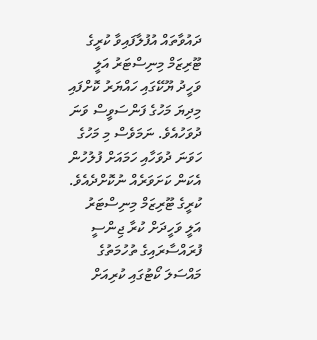ދައުވާތައް އުފުލާފައިވާ ކުރީގެ ޓޫރިޒަމް މިނިސްޓަރު އަލީ ވަހީދު ޔޫކޭގައި ހައްޔަރު ކޮށްފައި މިދިޔަ މަހުގެ ފަންސަވީސް ވަނަ ދުވަހުއެވެ. ނަމަވެސް މި މަހުގެ ހަވަނަ ދުވަހާއި ހަމައަށް ފުލުހުން އެކަން ކަށަވަރެއް ނުކޮށްދެއެވެ.
ކުރީގެ ޓޫރިޒަމް މިނިސްޓަރު އަލީ ވަހީދަށް ކުރާ ޖިންސީ ފުރައްސާރައިގެ ތުހުމަތުގެ މައްސަލަ ކޯޓުގައި ކުރިއަށް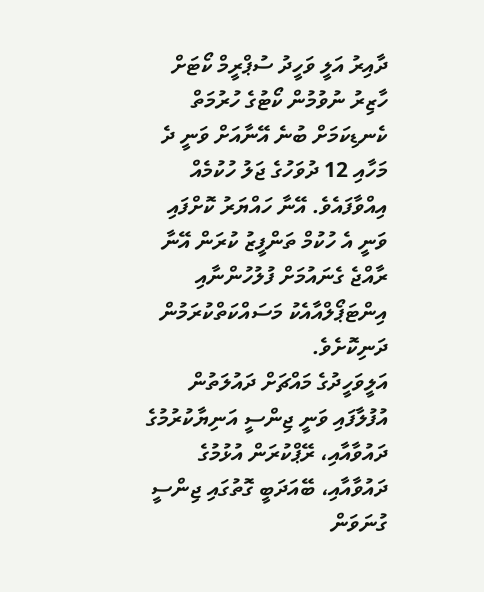ދާއިރު އަލީ ވަހީދު ސުޕްރީމް ކޯޓަށް ހާޒިރު ނުވުމުން ކޯޓުގެ ހުރުމަތް ކެނޑިކަމަށް ބުނެ އޭނާއަށް ވަނީ ދެ މަހާއި 12 ދުވަހުގެ ޖަލު ހުކުމެއް އިއްވާފައެވެ. އޭނާ ހައްޔަރު ކޮށްފައި ވަނީ އެ ހުކުމް ތަންފީޒު ކުރަން އޭނާ ރާއްޖެ ގެނައުމަށް ފުލުހުންނާއި އިންޓަޕޯލްއާއެކު މަސައްކަތްކުރަމުން ދަނިކޮށެވެ.
އަލީވަހީދުގެ މައްޗަށް ދައުލަތުން އުފުލާފައި ވަނީ ޖިންސީ އަނިޔާކުރުމުގެ ދައުވާއާއި، ރޭޕްކުރަން އުޅުމުގެ ދައުވާއާއި، ބޭއަދަބީ ގޮތުގައި ޖިންސީ ގުނަވަން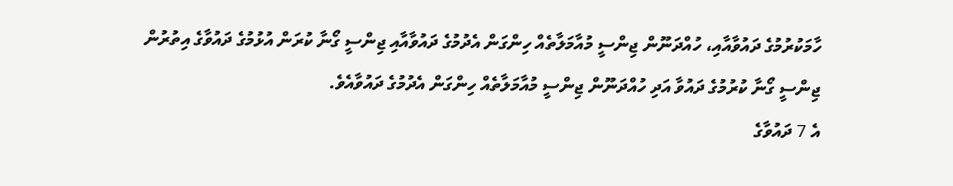ހާމަކުރުމުގެ ދައުވާއާއި، ހުއްދަނޫން ޖިންސީ މުއާމަލާތެއް ހިންގަން އެދުމުގެ ދައުވާއާއި ޖިންސީ ގޯނާ ކުރަން އުޅުމުގެ ދައުވާގެ އިތުރުން ޖިންސީ ގޯނާ ކުރުމުގެ ދައުވާ އަދި ހުއްދަނޫން ޖިންސީ މުއާމަލާތެއް ހިންގަން އެދުމުގެ ދައުވާއެވެ.
އެ 7 ދައުވާގެ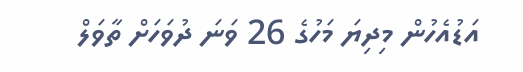އަޑުއެހުން މިދިޔަ މަހުގެ 26 ވަނަ ދުވަހަށް ތާވަލް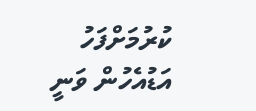ކުރުމަށްފަހު އަޑުއެހުން ވަނީ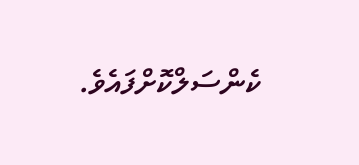ކެންސަލްކޮށްފައެވެ.